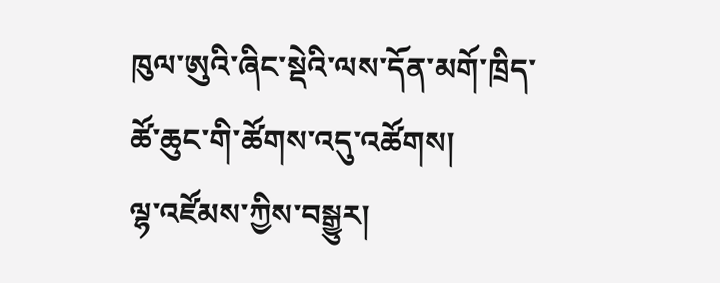ཁུལ་ཨུའི་ཞིང་སྡེའི་ལས་དོན་མགོ་ཁྲིད་ཚོ་ཆུང་གི་ཚོགས་འདུ་འཚོགས།
ལྷ་འཛོམས་ཀྱིས་བསྒྱུར།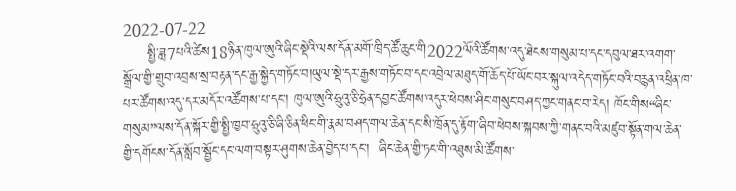2022-07-22
     སྤྱི་ཟླ7པའི་ཚེས18ཉིན་ཁུལ་ཨུའི་ཞིང་སྡེའི་ལས་དོན་མགོ་ཁྲིད་ཚོ་ཆུང་གི2022ལོའི་ཚོགས་འདུ་ཐེངས་གསུམ་པ་དང་དབུལ་ཐར་འགག་སྒྲོལ་གྱི་གྲུབ་འབྲས་སྲ་བརྟན་དང་རྒྱ་སྐྱེད་གཏོང་བ།ཡུལ་སྡེ་དར་རྒྱས་གཏོང་བ་དང་འབྲེལ་མཐུད་གོ་ཆོད་པོ་ཡོང་བར་སྐུལ་འདེད་གཏོང་བའི་བརྙན་འཕྲིན་ཁ་པར་ཚོགས་འདུ་དར་མདོར་འཚོགས་པ་དང་། ཁུལ་ཨུའི་ཧྲུའུ་ཅི་ཧྲེན་དབྱང་ཚོགས་འདུར་ཕེབས་ཤིང་གསུང་བཤད་ཀྱང་གནང་བ་རེད། ཁོང་གིས“ཞིང་གསུམ”ལས་དོན་སྐོར་གྱི་སྤྱི་ཁྱབ་ཧྲུའུ་ཅི་ཞི་ཅིན་ཕིང་གི་རྣམ་བཤད་གལ་ཆེན་དང་སི་ཁྲོན་དུ་རྟོག་ཞིབ་ཕེབས་སྐབས་ཀྱི་གནང་བའི་མཛུབ་སྟོན་གལ་ཆེན་གྱི་དགོངས་དོན་སློབ་སྦྱོང་དང་ལག་བསྟར་ཤུགས་ཆེན་བྱེད་པ་དང་།  ཞིང་ཆེན་གྱི་ཏང་གི་འཐུས་མི་ཚོགས་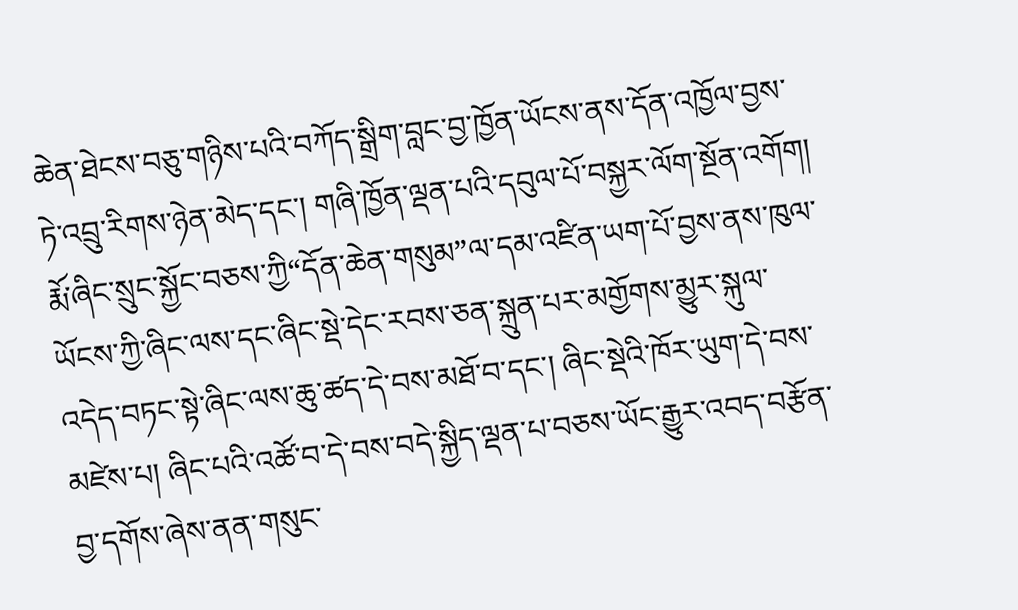ཆེན་ཐེངས་བཅུ་གཉིས་པའི་བཀོད་སྒྲིག་བླང་བྱ་ཁྱོན་ཡོངས་ནས་དོན་འཁྱོལ་བྱས་ཏེ་འབྲུ་རིགས་ཉེན་མེད་དང་། གཞི་ཁྱོན་ལྡན་པའི་དབུལ་པོ་བསྐྱར་ལོག་སྔོན་འགོག།  རྨོ་ཞིང་སྲུང་སྐྱོང་བཅས་ཀྱི“དོན་ཆེན་གསུམ”ལ་དམ་འཛིན་ཡག་པོ་བྱས་ནས་ཁུལ་ཡོངས་ཀྱི་ཞིང་ལས་དང་ཞིང་སྡེ་དེང་རབས་ཅན་སྐྲུན་པར་མགྱོགས་མྱུར་སྐུལ་འདེད་བཏང་སྟེ་ཞིང་ལས་ཆུ་ཚད་དེ་བས་མཐོ་བ་དང་། ཞིང་སྡེའི་ཁོར་ཡུག་དེ་བས་མཛེས་པ། ཞིང་པའི་འཚོ་བ་དེ་བས་བདེ་སྐྱིད་ལྡན་པ་བཅས་ཡོང་རྒྱུར་འབད་བརྩོན་བྱ་དགོས་ཞེས་ནན་གསུང་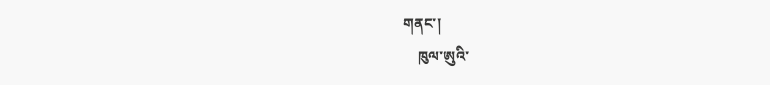གནང་།
    ཁུལ་ཨུའི་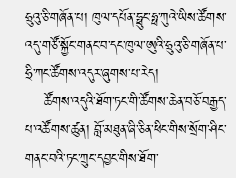ཧྲུའུ་ཅི་གཞོན་པ། ཁུལ་དཔོན་ཧྥུང་ཧྥ་ཀུའེ་ཡིས་ཚོགས་འདུ་གཙོ་སྐྱོང་གནང་བ་དང་ཁུལ་ཨུའི་ཧྲུའུ་ཅི་གཞོན་པ་ཧྲི་ཀང་ཚོགས་འདུར་ཞུགས་པ་རེད།
    ཚོགས་འདུའི་ཐོག་ཏང་གི་ཚོགས་ཆེན་བཅོ་བརྒྱད་པ་འཚོགས་ཚུན། བློ་མཐུན་ཞི་ཅིན་ཕིང་གིས་སྲོག་ཤིང་གནང་བའི་ཏང་ཀྲུང་དབྱང་གིས་ཐོག་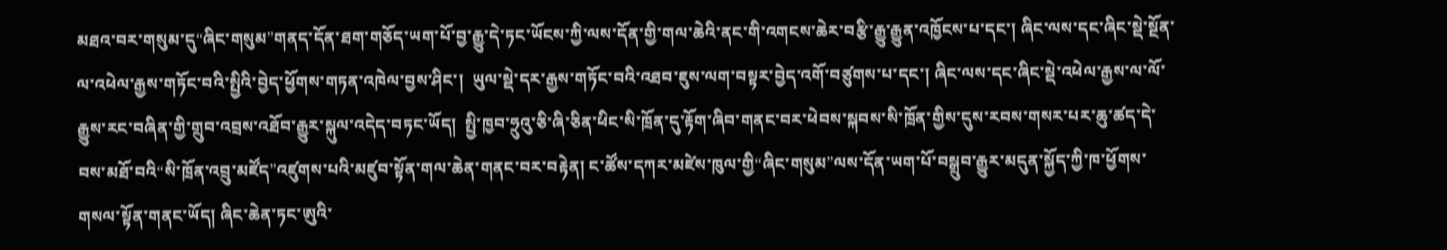མཐའ་བར་གསུམ་དུ“ཞིང་གསུམ”གནད་དོན་ཐག་གཅོད་ཡག་པོ་བྱ་རྒྱུ་དེ་ཏང་ཡོངས་ཀྱི་ལས་དོན་གྱི་གལ་ཆེའི་ནང་གི་འགངས་ཆེར་བརྩི་རྒྱུ་རྒྱུན་འཁྱོངས་པ་དང་། ཞིང་ལས་དང་ཞིང་སྡེ་སྔོན་ལ་འཕེལ་རྒྱས་གཏོང་བའི་སྤྱིའི་བྱེད་ཕྱོགས་གཏན་འཁེལ་བྱས་ཤིང་།  ཡུལ་སྡེ་དར་རྒྱས་གཏོང་བའི་འཐབ་ཇུས་ལག་བསྟར་བྱེད་འགོ་བཙུགས་པ་དང་། ཞིང་ལས་དང་ཞིང་སྡེ་འཕེལ་རྒྱས་ལ་ལོ་རྒྱུས་རང་བཞིན་གྱི་གྲུབ་འབྲས་འཐོབ་རྒྱུར་སྐུལ་འདེད་བཏང་ཡོད།  སྤྱི་ཁྱབ་ཧྲུའུ་ཅི་ཞི་ཅིན་ཕིང་སི་ཁྲོན་དུ་རྟོག་ཞིབ་གནང་བར་ཕེབས་སྐབས་སི་ཁྲོན་གྱིས་དུས་རབས་གསར་པར་ཆུ་ཚད་དེ་བས་མཐོ་བའི“སི་ཁྲོན་འབྲུ་མཛོད”འཛུགས་པའི་མཛུབ་སྟོན་གལ་ཆེན་གནང་བར་བརྟེན། ང་ཚོས་དཀར་མཛེས་ཁུལ་གྱི“ཞིང་གསུམ”ལས་དོན་ཡག་པོ་བསྒྲུབ་རྒྱུར་མདུན་སྐྱོད་ཀྱི་ཁ་ཕྱོགས་གསལ་སྟོན་གནང་ཡོད། ཞིང་ཆེན་ཏང་ཨུའི་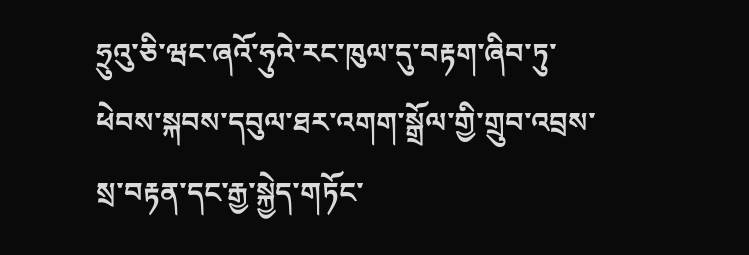ཧྲུའུ་ཅི་ཝང་ཞའོ་ཧུའེ་རང་ཁུལ་དུ་བརྟག་ཞིབ་ཏུ་ཕེབས་སྐབས་དབུལ་ཐར་འགག་སྒྲོལ་གྱི་གྲུབ་འབྲས་སྲ་བརྟན་དང་རྒྱ་སྐྱེད་གཏོང་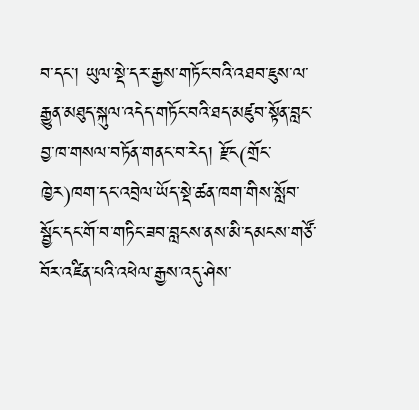བ་དང་། ཡུལ་སྡེ་དར་རྒྱས་གཏོང་བའི་འཐབ་ཇུས་ལ་རྒྱུན་མཐུད་སྐུལ་འདེད་གཏོང་བའི་ཐད་མཛུབ་སྟོན་བླང་བྱ་ཁ་གསལ་བཏོན་གནང་བ་རེད། རྫོང(གྲོང་ཁྱེར)ཁག་དང་འབྲེལ་ཡོད་སྡེ་ཚན་ཁག་གིས་སློབ་སྦྱོང་དང་གོ་བ་གཏིང་ཟབ་བླངས་ནས་མི་དམངས་གཙོ་བོར་འཛིན་པའི་འཕེལ་རྒྱས་འདུ་ཤེས་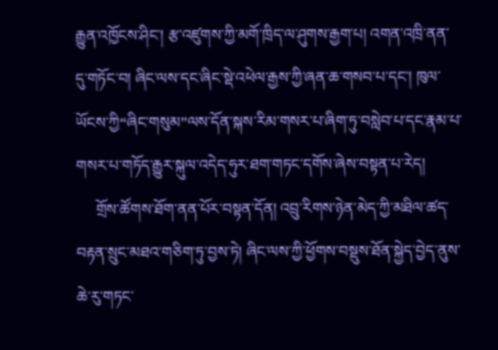རྒྱུན་འཁྱོངས་ཤིང་། རྩ་འཛུགས་ཀྱི་མགོ་ཁྲིད་ལ་ཤུགས་རྒྱག་པ། འགན་འཁྲི་ནན་དུ་གཏོང་བ། ཞིང་ལས་དང་ཞིང་སྡེ་འཕེལ་རྒྱས་ཀྱི་ཞན་ཆ་གསབ་པ་དང་། ཁུལ་ཡོངས་ཀྱི“ཞིང་གསུམ”ལས་དོན་སྐས་རིམ་གསར་པ་ཞིག་ཏུ་བསླེབ་པ་དང་རྣམ་པ་གསར་པ་གཏོད་རྒྱུར་སྐུལ་འདེད་ཧུར་ཐག་གཏང་དགོས་ཞེས་བསྟན་པ་རེད།
     གྲོས་ཚོགས་ཐོག་ནན་པོར་བསྟན་དོན། འབྲུ་རིགས་ཉེན་མེད་ཀྱི་མཐིལ་ཚད་བརྟན་སྲུང་མཐའ་གཅིག་ཏུ་བྱས་ཏེ། ཞིང་ལས་ཀྱི་ཕྱོགས་བསྡུས་ཐོན་སྐྱེད་བྱེད་ནུས་ཆེ་རུ་གཏང་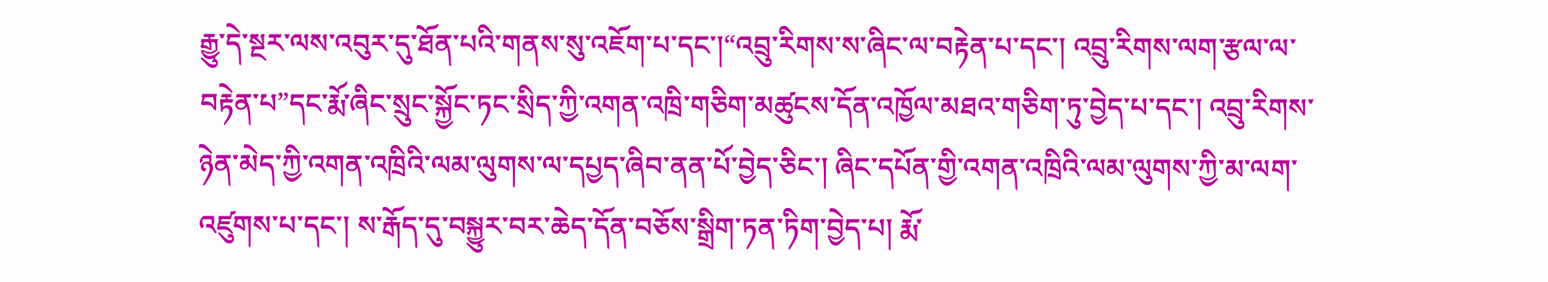རྒྱུ་དེ་སྔར་ལས་འབུར་དུ་ཐོན་པའི་གནས་སུ་འཇོག་པ་དང་།“འབྲུ་རིགས་ས་ཞིང་ལ་བརྟེན་པ་དང་། འབྲུ་རིགས་ལག་རྩལ་ལ་བརྟེན་པ”དང་རྨོ་ཞིང་སྲུང་སྐྱོང་ཏང་སྲིད་ཀྱི་འགན་འཁྲི་གཅིག་མཚུངས་དོན་འཁྱོལ་མཐའ་གཅིག་ཏུ་བྱེད་པ་དང་། འབྲུ་རིགས་ཉེན་མེད་ཀྱི་འགན་འཁྲིའི་ལམ་ལུགས་ལ་དཔྱད་ཞིབ་ནན་པོ་བྱེད་ཅིང་། ཞིང་དཔོན་གྱི་འགན་འཁྲིའི་ལམ་ལུགས་ཀྱི་མ་ལག་འཛུགས་པ་དང་། ས་རྒོད་དུ་བསྐྱུར་བར་ཆེད་དོན་བཅོས་སྒྲིག་ཏན་ཏིག་བྱེད་པ། རྨོ་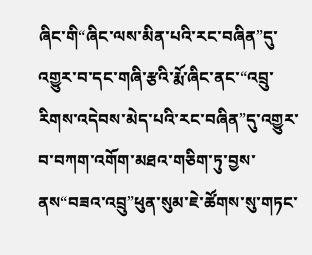ཞིང་གི“ཞིང་ལས་མིན་པའི་རང་བཞིན”དུ་འགྱུར་བ་དང་གཞི་རྩའི་རྨོ་ཞིང་ནང་“འབྲུ་རིགས་འདེབས་མེད་པའི་རང་བཞིན”དུ་འགྱུར་བ་བཀག་འགོག་མཐའ་གཅིག་ཏུ་བྱས་ནས“བཟའ་འབྲུ”ཕུན་སུམ་ཇེ་ཚོགས་སུ་གཏང་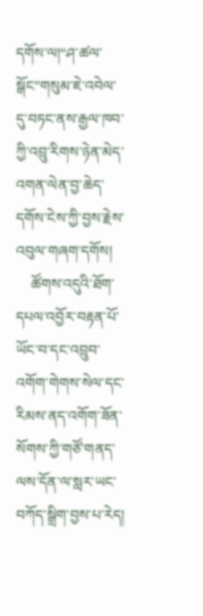དགོས་ལ།“ཤ་ཚལ་སྒོང”གསུམ་ཇེ་འབེལ་དུ་བཏང་ནས་རྒྱལ་ཁབ་ཀྱི་འབྲུ་རིགས་ཉེན་མེད་འགན་ལེན་བྱ་ཆེད་དགོས་ངེས་ཀྱི་བྱས་རྗེས་འབུལ་གཞག་དགོས།
    ཚོགས་འདུའི་ཐོག་དཔལ་འབྱོར་བརྟན་པོ་ཡོང་བ་དང་འབྲུབ་འགོག་གེགས་སེལ་དང་རིམས་ནད་འགོག་ཟོན་སོགས་ཀྱི་གཙོ་གནད་ལས་དོན་ལ་སླར་ཡང་བཀོད་སྒྲིག་བྱས་པ་རེད།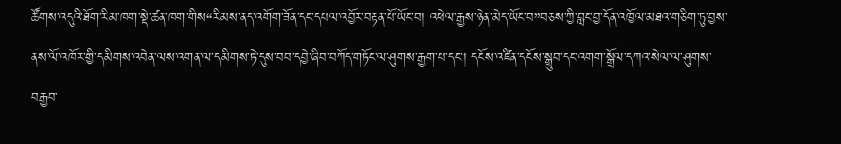ཚོགས་འདུའི་ཐོག་རིམ་ཁག་སྡེ་ཚན་ཁག་གིས“རིམས་ནད་འགོག་ཟོན་དང་དཔལ་འབྱོར་བརྟན་པོ་ཡོང་བ། འཕེལ་རྒྱས་ཉེན་མེད་ཡོང་བ”བཅས་ཀྱི་བླང་བྱ་དོན་འཁྱོལ་མཐའ་གཅིག་ཏུ་བྱས་ནས་ལོ་འཁོར་གྱི་དམིགས་འབེན་ལས་འགན་ལ་དམིགས་ཏེ་དུས་བབ་དབྱེ་ཞིབ་བཀོད་གཏོང་ལ་ཤུགས་རྒྱག་པ་དང་། དངོས་འཛིན་དངོས་སྒྲུབ་དང་འགག་སྒྲོལ་དཀའ་སེལ་ལ་ཤུགས་བརྒྱབ་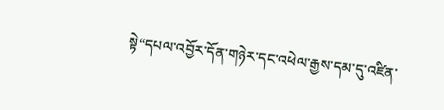སྟེ“དཔལ་འབྱོར་དོན་གཉེར་དང་འཕེལ་རྒྱས་དམ་དུ་འཛིན་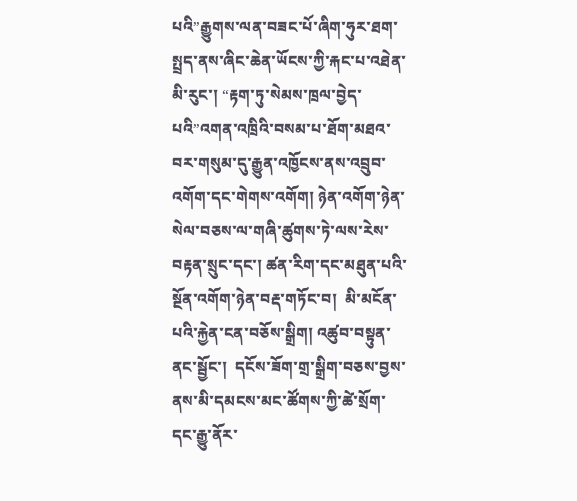པའི”རྒྱུགས་ལན་བཟང་པོ་ཞིག་ཧུར་ཐག་སྤྲད་ནས་ཞིང་ཆེན་ཡོངས་ཀྱི་རྐང་པ་འཐེན་མི་རུང་། “རྟག་ཏུ་སེམས་ཁྲལ་བྱེད་པའི”འགན་འཁྲིའི་བསམ་པ་ཐོག་མཐའ་བར་གསུམ་དུ་རྒྱུན་འཁྱོངས་ནས་འབྲུབ་འགོག་དང་གེགས་འགོག། ཉེན་འགོག་ཉེན་སེལ་བཅས་ལ་གཞི་ཚུགས་ཏེ་ལས་རེས་བརྟན་སྲུང་དང་། ཚན་རིག་དང་མཐུན་པའི་སྔོན་འགོག་ཉེན་བརྡ་གཏོང་བ།  མི་མངོན་པའི་རྐྱེན་ངན་བཅོས་སྒྲིག། འཚུབ་བསྟུན་ནང་སྦྱོང་།  དངོས་ཟོག་གྲ་སྒྲིག་བཅས་བྱས་ནས་མི་དམངས་མང་ཚོགས་ཀྱི་ཚེ་སྲོག་དང་རྒྱུ་ནོར་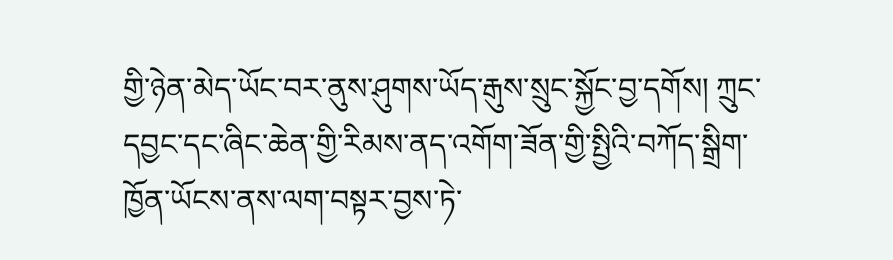གྱི་ཉེན་མེད་ཡོང་བར་ནུས་ཤུགས་ཡོད་རྒུས་སྲུང་སྐྱོང་བྱ་དགོས། ཀྲུང་དབྱང་དང་ཞིང་ཆེན་གྱི་རིམས་ནད་འགོག་ཟོན་གྱི་སྤྱིའི་བཀོད་སྒྲིག་ཁྱོན་ཡོངས་ནས་ལག་བསྟར་བྱས་ཏེ་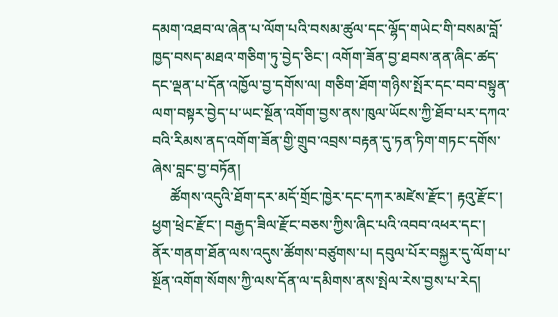དམག་འཐབ་ལ་ཞེན་པ་ལོག་པའི་བསམ་ཚུལ་དང་ལྷོད་གཡེང་གི་བསམ་བློ་ཁྱད་བསད་མཐའ་གཅིག་ཏུ་བྱེད་ཅིང་། འགོག་ཟོན་བྱ་ཐབས་ནན་ཞིང་ཚད་དང་ལྡན་པ་དོན་འཁྱོལ་བྱ་དགོས་ལ། གཅིག་ཐོག་གཉིས་སྤོར་དང་བབ་བསྟུན་ལག་བསྟར་བྱེད་པ་ཡང་སྔོན་འགོག་བྱས་ནས་ཁུལ་ཡོངས་ཀྱི་ཐོབ་པར་དཀའ་བའི་རིམས་ནད་འགོག་ཟོན་གྱི་གྲུབ་འབྲས་བརྟན་དུ་ཏན་ཏིག་གཏང་དགོས་ཞེས་བླང་བྱ་བཏོན།
     ཚོགས་འདུའི་ཐོག་དར་མདོ་གྲོང་ཁྱེར་དང་དཀར་མཛེས་རྫོང་། རྟའུ་རྫོང་། ཕྱག་ཕྲེང་རྫོང་། བརྒྱད་ཟིལ་རྫོང་བཅས་ཀྱིས་ཞིང་པའི་འབབ་འཕར་དང་། ནོར་གནག་ཐོན་ལས་འདུས་ཚོགས་བཙུགས་པ། དབུལ་པོར་བསྐྱར་དུ་ལོག་པ་སྔོན་འགོག་སོགས་ཀྱི་ལས་དོན་ལ་དམིགས་ནས་སྤེལ་རེས་བྱས་པ་རེད།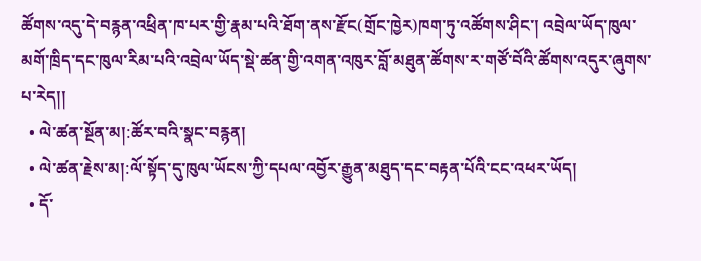ཚོགས་འདུ་དེ་བརྙན་འཕྲིན་ཁ་པར་གྱི་རྣམ་པའི་ཐོག་ནས་རྫོང(གྲོང་ཁྱེར)ཁག་ཏུ་འཚོགས་ཤིང་། འབྲེལ་ཡོད་ཁུལ་མགོ་ཁྲིད་དང་ཁུལ་རིམ་པའི་འབྲེལ་ཡོད་སྡེ་ཚན་གྱི་འགན་འཁུར་བློ་མཐུན་ཚོགས་ར་གཙོ་བོའི་ཚོགས་འདུར་ཞུགས་པ་རེད།།
  • ལེ་ཚན་སྔོན་མ།:ཚོར་བའི་སྣང་བརྙན།
  • ལེ་ཚན་རྗེས་མ།:ལོ་སྟོད་དུ་ཁུལ་ཡོངས་ཀྱི་དཔལ་འབྱོར་རྒྱུན་མཐུད་དང་བརྟན་པོའི་ངང་འཕར་ཡོད།
  • དོ་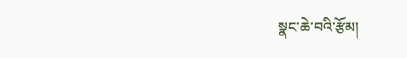སྣང་ཆེ་བའི་རྩོམ།